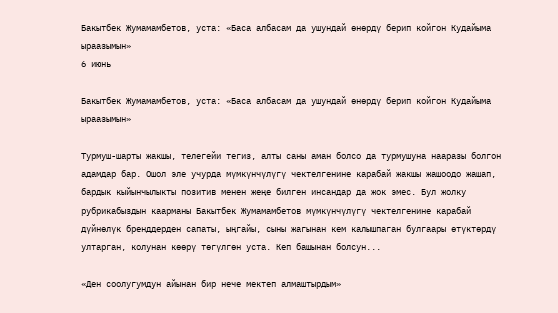Бакытбек Жумамамбетов, уста: «Баса албасам да ушундай өнөрдү берип койгон Кудайыма ыраазымын»
6 июнь

Бакытбек Жумамамбетов, уста: «Баса албасам да ушундай өнөрдү берип койгон Кудайыма ыраазымын»

Турмуш-шарты жакшы, телегейи тегиз, алты саны аман болсо да турмушуна нааразы болгон адамдар бар. Ошол эле учурда мүмкүнчүлүгү чектелгенине карабай жакшы жашоодо жашап, бардык кыйынчылыкты позитив менен жеңе билген инсандар да жок эмес. Бул жолку рубрикабыздын каарманы Бакытбек Жумамамбетов мүмкүнчүлүгү чектелгенине карабай  дүйнөлүк бренддерден сапаты, ыңгайы, сыны жагынан кем калышпаган булгаары өтүктөрдү ултарган, колунан көөрү төгүлгөн уста. Кеп башынан болсун...

«Ден соолугумдун айынан бир нече мектеп алмаштырдым»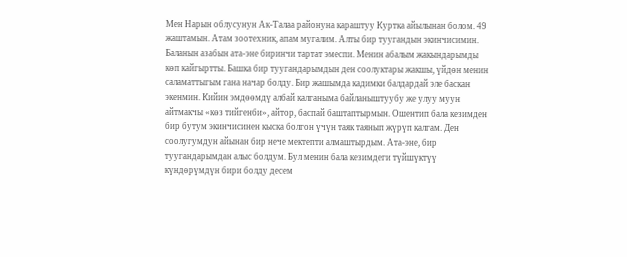Мен Нарын облусунун Ак-Талаа районуна караштуу Куртка айылынан болом. 49 жаштамын. Атам зоотехник, апам мугалим. Алты бир туугандын экинчисимин. Баланын азабын ата-эне биринчи тартат эмеспи. Менин абалым жакындарымды көп кайгыртты. Башка бир туугандарымдын ден соолуктары жакшы, үйдөн менин саламаттыгым гана начар болду. Бир жашымда кадимки балдардай эле баскан экенмин. Кийин эмдөөмдү албай калганыма байланыштуубу же улуу муун айтмакчы «көз тийгенби», айтор, баспай баштаптырмын. Ошентип бала кезимден бир бутум экинчисинен кыска болгон үчүн таяк таянып жүрүп калгам. Ден соолугумдун айынан бир нече мектепти алмаштырдым. Ата-эне, бир туугандарымдан алыс болдум. Бул менин бала кезимдеги түйшүктүү күндөрүмдүн бири болду десем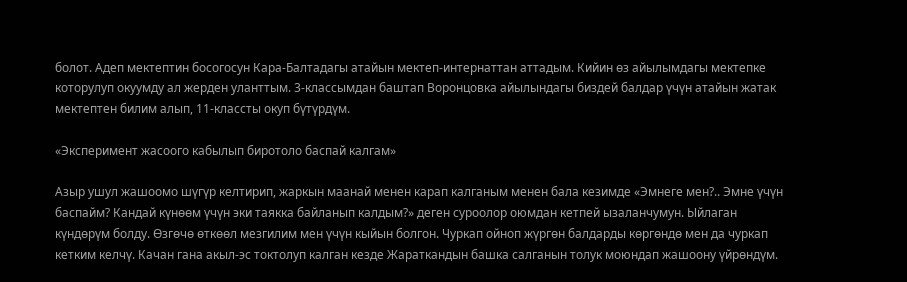болот. Адеп мектептин босогосун Кара-Балтадагы атайын мектеп-интернаттан аттадым. Кийин өз айылымдагы мектепке которулуп окуумду ал жерден уланттым. 3-классымдан баштап Воронцовка айылындагы биздей балдар үчүн атайын жатак мектептен билим алып, 11-классты окуп бүтүрдүм.

«Эксперимент жасоого кабылып биротоло баспай калгам»

Азыр ушул жашоомо шүгүр келтирип, жаркын маанай менен карап калганым менен бала кезимде «Эмнеге мен?.. Эмне үчүн баспайм? Кандай күнөөм үчүн эки таякка байланып калдым?» деген суроолор оюмдан кетпей ызаланчумун. Ыйлаган күндөрүм болду. Өзгөчө өткөөл мезгилим мен үчүн кыйын болгон. Чуркап ойноп жүргөн балдарды көргөндө мен да чуркап кетким келчү. Качан гана акыл-эс токтолуп калган кезде Жараткандын башка салганын толук моюндап жашоону үйрөндүм.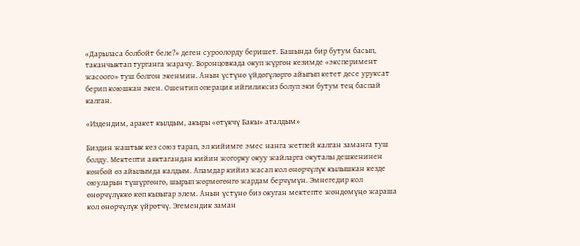«Дарыласа болбойт беле?» деген суроолорду беришет. Башында бир бутум басып, таканчыктап турганга жарачу. Воронцовкада окуп жүргөн кезимде «эксперимент жасоого» туш болгон экенмин. Анын үстүнө үйдөгүлөргө айыгып кетет десе уруксат берип коюшкан экен. Ошентип операция ийгиликсиз болуп эки бутум тең баспай калган.

«Издендим, аракет кылдым, акыры «өтүкчү Бакы» аталдым»

Биздин жаштык кез союз тарап, эл кийимге эмес нанга жетпей калган заманга туш болду. Мектепти аяктагандан кийин жогорку окуу жайларга окуталы дешкенинен көнбөй өз айылымда калдым. Апамдар кийиз жасап кол өнөрчүлүк кылышкан кезде оюуларын түшүргөнгө, шырып жөрмөгөнгө жардам берчүмүн. Эмнегедир кол өнөрчүлүккө көп кызыгар элем. Анын үстүнө биз окуган мектепте жөндөмүңө жараша кол өнөрчүлүк үйрөтчү. Эгемендик заман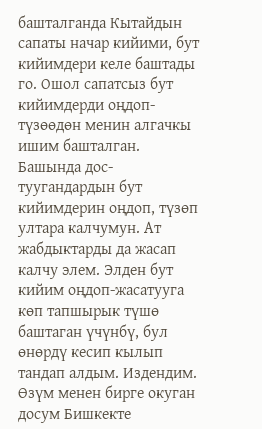башталганда Кытайдын сапаты начар кийими, бут кийимдери келе баштады го. Ошол сапатсыз бут кийимдерди оңдоп-түзөөдөн менин алгачкы ишим башталган. Башында дос-туугандардын бут кийимдерин оңдоп, түзөп ултара калчумун. Ат жабдыктарды да жасап калчу элем. Элден бут кийим оңдоп-жасатууга көп тапшырык түшө баштаган үчүнбү, бул өнөрдү кесип кылып тандап алдым. Издендим. Өзүм менен бирге окуган досум Бишкекте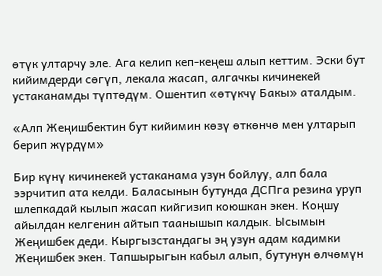өтүк ултарчу эле. Ага келип кеп-кеңеш алып кеттим. Эски бут кийимдерди сөгүп, лекала жасап, алгачкы кичинекей устаканамды түптөдүм. Ошентип «өтүкчү Бакы» аталдым.

«Алп Жеңишбектин бут кийимин көзү өткөнчө мен ултарып берип жүрдүм»

Бир күнү кичинекей устаканама узун бойлуу, алп бала ээрчитип ата келди. Баласынын бутунда ДСПга резина уруп шлепкадай кылып жасап кийгизип коюшкан экен. Коңшу айылдан келгенин айтып таанышып калдык. Ысымын Жеңишбек деди. Кыргызстандагы эң узун адам кадимки Жеңишбек экен. Тапшырыгын кабыл алып, бутунун өлчөмүн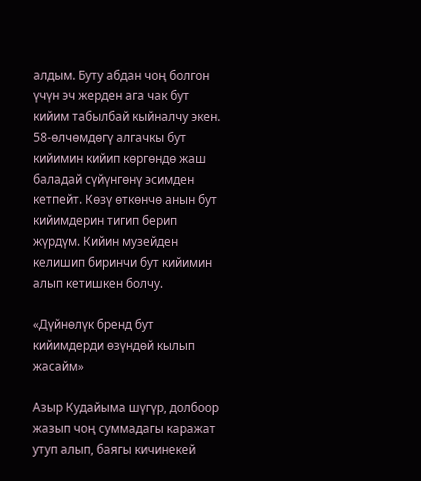алдым. Буту абдан чоң болгон үчүн эч жерден ага чак бут кийим табылбай кыйналчу экен. 58-өлчөмдөгү алгачкы бут кийимин кийип көргөндө жаш баладай сүйүнгөнү эсимден кетпейт. Көзү өткөнчө анын бут кийимдерин тигип берип жүрдүм. Кийин музейден келишип биринчи бут кийимин алып кетишкен болчу.

«Дүйнөлүк бренд бут кийимдерди өзүндөй кылып жасайм»

Азыр Кудайыма шүгүр, долбоор жазып чоң суммадагы каражат утуп алып, баягы кичинекей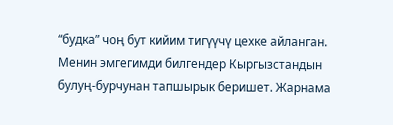“будка” чоң бут кийим тигүүчү цехке айланган. Менин эмгегимди билгендер Кыргызстандын булуң-бурчунан тапшырык беришет. Жарнама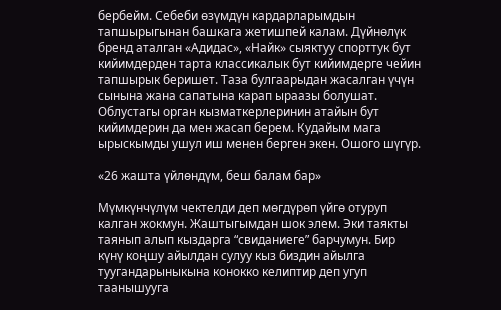бербейм. Себеби өзүмдүн кардарларымдын тапшырыгынан башкага жетишпей калам. Дүйнөлүк бренд аталган «Адидас», «Найк» сыяктуу спорттук бут кийимдерден тарта классикалык бут кийимдерге чейин тапшырык беришет. Таза булгаарыдан жасалган үчүн сынына жана сапатына карап ыраазы болушат. Облустагы орган кызматкерлеринин атайын бут кийимдерин да мен жасап берем. Кудайым мага ырыскымды ушул иш менен берген экен. Ошого шүгүр.

«26 жашта үйлөндүм, беш балам бар»

Мүмкүнчүлүм чектелди деп мөгдүрөп үйгө отуруп калган жокмун. Жаштыгымдан шок элем. Эки таякты таянып алып кыздарга “свиданиеге” барчумун. Бир күнү коңшу айылдан сулуу кыз биздин айылга туугандарыныкына конокко келиптир деп угуп таанышууга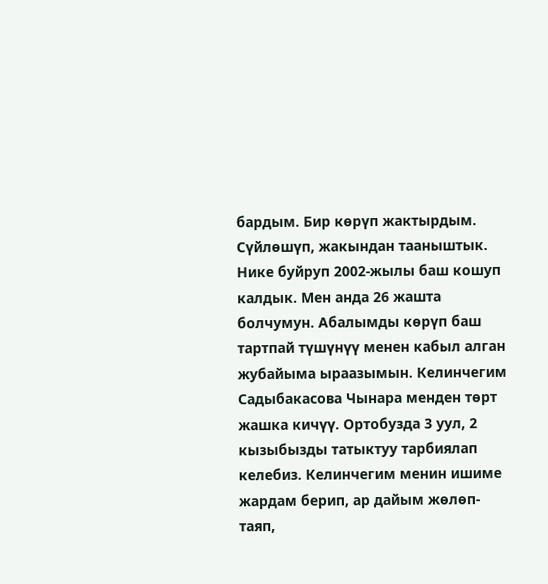бардым. Бир көрүп жактырдым. Сүйлөшүп, жакындан тааныштык. Нике буйруп 2002-жылы баш кошуп калдык. Мен анда 26 жашта болчумун. Абалымды көрүп баш тартпай түшүнүү менен кабыл алган жубайыма ыраазымын. Келинчегим Садыбакасова Чынара менден төрт жашка кичүү. Ортобузда 3 уул, 2 кызыбызды татыктуу тарбиялап келебиз. Келинчегим менин ишиме жардам берип, ар дайым жөлөп-таяп,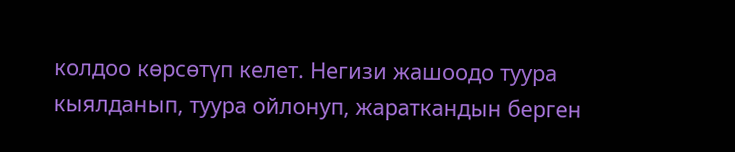колдоо көрсөтүп келет. Негизи жашоодо туура кыялданып, туура ойлонуп, жараткандын берген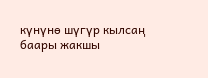күнүнө шүгүр кылсаң баары жакшы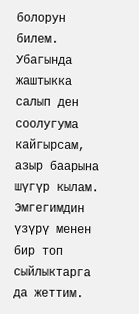болорун билем. Убагында жаштыкка салып ден соолугума кайгырсам, азыр баарына шүгүр кылам. Эмгегимдин үзүрү менен бир топ сыйлыктарга да жеттим.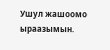Ушул жашоомо ыраазымын.